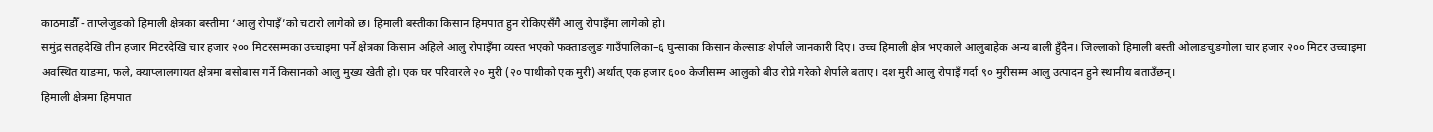काठमाडौँ - ताप्लेजुङको हिमाली क्षेत्रका बस्तीमा ‘आलु रोपाइँ’को चटारो लागेको छ। हिमाली बस्तीका किसान हिमपात हुन रोकिएसँगै आलु रोपाइँमा लागेको हो।
समुंद्र सतहदेखि तीन हजार मिटरदेखि चार हजार २०० मिटरसम्मका उच्चाइमा पर्ने क्षेत्रका किसान अहिले आलु रोपाइँमा व्यस्त भएको फक्ताङलुङ गाउँपालिका–६ घुन्साका किसान केल्साङ शेर्पाले जानकारी दिए। उच्च हिमाली क्षेत्र भएकाले आलुबाहेक अन्य बाली हुँदैन। जिल्लाको हिमाली बस्ती ओलाङचुङगोला चार हजार २०० मिटर उच्चाइमा अवस्थित याङमा, फले, क्याप्लालगायत क्षेत्रमा बसोबास गर्ने किसानको आलु मुख्य खेती हो। एक घर परिवारले २० मुरी (२० पाथीको एक मुरी) अर्थात् एक हजार ६०० केजीसम्म आलुको बीउ रोप्ने गरेको शेर्पाले बताए। दश मुरी आलु रोपाइँ गर्दा ९० मुरीसम्म आलु उत्पादन हुने स्थानीय बताउँछन्।
हिमाली क्षेत्रमा हिमपात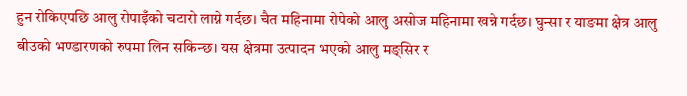हुन रोकिएपछि आलु रोपाइँको चटारो लाग्ने गर्दछ। चैत महिनामा रोपेको आलु असोज महिनामा खन्ने गर्दछ। घुन्सा र याङमा क्षेत्र आलु बीउको भण्डारणको रुपमा लिन सकिन्छ। यस क्षेत्रमा उत्पादन भएको आलु मङ्सिर र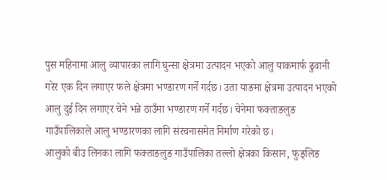पुस महिनामा आलु व्यापारका लागि घुन्सा क्षेत्रमा उत्पादन भएको आलु याकमार्फ ढुवानी गरेर एक दिन लगाएर फले क्षेत्रमा भण्डारण गर्ने गर्दछ। उता याङमा क्षेत्रमा उत्पादन भएको आलु दुई दिन लगाएर चेने भन्ने ठाउँमा भण्डारण गर्ने गर्दछ। चेनेमा फक्ताङलुङ गाउँपालिकाले आलु भण्डारणका लागि संरचनासमेत निर्माण गरेको छ।
आलुको बीउ लिनका लागि फक्ताङलुङ गाउँपालिका तल्लो क्षेत्रका किसान, फुङ्लिङ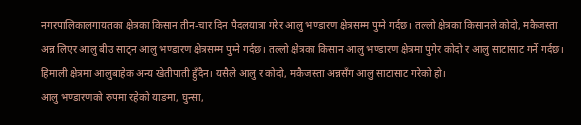नगरपालिकालगायतका क्षेत्रका किसान तीन-चार दिन पैदलयात्रा गरेर आलु भण्डारण क्षेत्रसम्म पुग्ने गर्दछ। तल्लो क्षेत्रका किसानले कोदो, मकैजस्ता अन्न लिएर आलु बीउ साट्न आलु भण्डारण क्षेत्रसम्म पुग्ने गर्दछ। तल्लो क्षेत्रका किसान आलु भण्डारण क्षेत्रमा पुगेर कोदो र आलु साटासाट गर्ने गर्दछ। हिमाली क्षेत्रमा आलुबाहेक अन्य खेतीपाती हुँदैन। यसैले आलु र कोदो, मकैजस्ता अन्नसँग आलु साटासाट गरेको हो।
आलु भण्डारणको रुपमा रहेको याङमा, घुन्सा,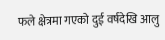फले क्षेत्रमा गएको दुई वर्षदेखि आलु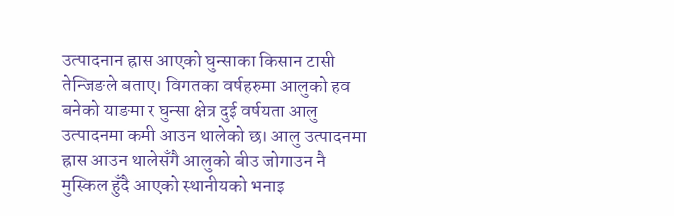उत्पादनान ह्रास आएको घुन्साका किसान टासी तेन्जिङले बताए। विगतका वर्षहरुमा आलुको हव बनेको याङमा र घुन्सा क्षेत्र दुई वर्षयता आलु उत्पादनमा कमी आउन थालेको छ। आलु उत्पादनमा ह्रास आउन थालेसँगै आलुको बीउ जोगाउन नै मुस्किल हुँदै आएको स्थानीयको भनाइ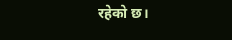रहेको छ।